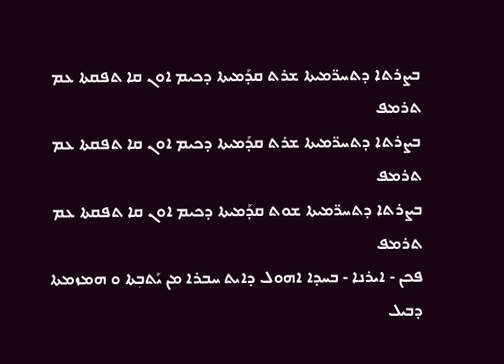ܒܨܪܬܐ ܕܬܚܪ̈ܡܝܬܐ ܫܪܬ ܩܕܰܡܝܬܐ ܕܟܝܡ ܐܘܢ ܩܐ ܬܦܩܬܐ ܥܡ ܬܪܡܦ
ܒܨܪܬܐ ܕܬܚܪ̈ܡܝܬܐ ܫܪܬ ܩܕܰܡܝܬܐ ܕܟܝܡ ܐܘܢ ܩܐ ܬܦܩܬܐ ܥܡ ܬܪܡܦ
ܒܨܪܬܐ ܕܬܚܪ̈ܡܝܬܐ ܫܘܬ ܩܕܰܡܝܬܐ ܕܟܝܡ ܐܘܢ ܩܐ ܬܦܩܬܐ ܥܡ ܬܪܡܦ
ܦܟܢ - ܐܝܪܢܐ - ܒܚܕܐ ܐܗܘܠ ܕܐܝܬ ܚܒܪܐ ܡܢ ܝܰܬܒܼܬܐ ܘ ܗܡܙܡܬܐ ܕܒܝܠ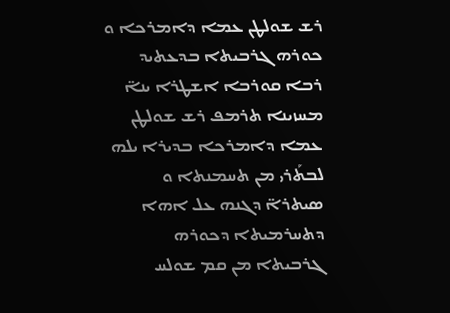ܪܫ ܫܘܠܛܢ ܥܡܐ ܕܐܡܪܟܐ ܘ ܟܘܪܗ ܓܪܒܝܬܐ ܒܕܥܬܝܕ ܪܒܐ ܩܘܪܒܐ ܐܫܛܪܐ ܝܢܐ̈ ܡܚܙܝܢܐ ܬܪܡܦ ܪܫ ܫܘܠܛܢ ܥܡܐ ܕܐܡܪܟܐ ܒܕܝܪܐ ܝܠܗ ܠܒܬܰܪܝ ܡܢ ܬܚܡܢܬܐ ܘ ܣܝܬܪܐ̈ ܕܓܢܗ ܥܠ ܐܗܐ ܕܬܚܪܡܝܬܐ ܕܟܘܪܗ ܓܪܒܝܬܐ ܡܢ ܩܡ ܫܘܠܚ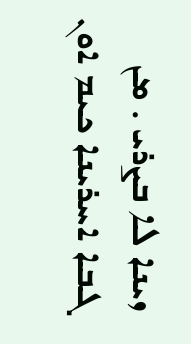ܙܝܢܐ ܠܐ ܒܨܪܝ . ܡܢ ܓܒܐ ܐܚܪܝܢܐ ܟܝܡ ܐܘܢ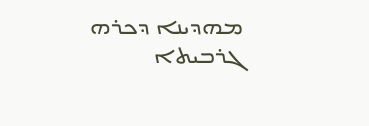ܡܗܕܝܢܐ ܕܟܪܗ ܓܪܒܝܬܐ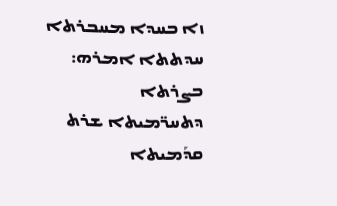ܙܐ ܒܚܕܐ ܡܚܒܪܬܐ ܚܕܬܬܐ ܐܡܪܗ: ܒܨܪܬܐ ܕܬܚܪ̈ܡܝܬܐ ܫܪܬ ܩܕܰܡܝܬܐ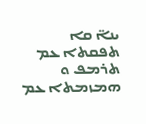ܝܢܐ̈ ܩܐ ܬܦܩܬܐ ܥܡ ܬܪܡܦ ܘ ܗܡܙܡܬܐ ܥܡ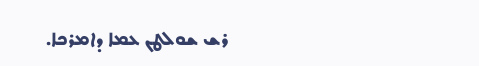ܪܫ ܫܘܠܛܢ ܥܡܐ ܕܐܡܪܟܐ.